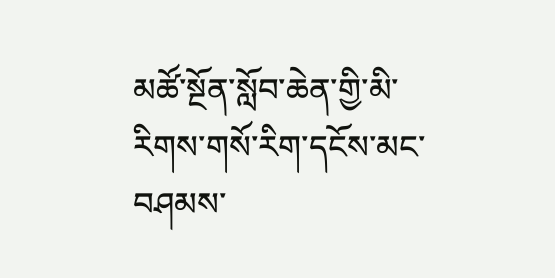མཚོ་སྔོན་སློབ་ཆེན་གྱི་མི་རིགས་གསོ་རིག་དངོས་མང་བཤམས་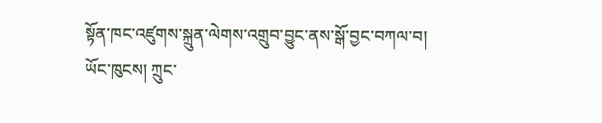སྟོན་ཁང་འཛུགས་སྐྲུན་ལེགས་འགྲུབ་བྱུང་ནས་སྒོ་བྱང་བཀལ་བ།
ཡོང་ཁུངས། ཀྲུང་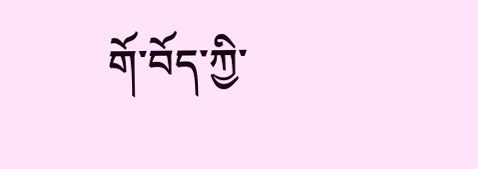གོ་བོད་ཀྱི་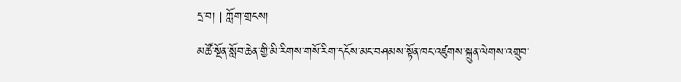དྲ་བ། | ཀློག་གྲངས།
མཚོ་སྔོན་སློབ་ཆེན་གྱི་མི་རིགས་གསོ་རིག་དངོས་མང་བཤམས་སྟོན་ཁང་འཛུགས་སྐྲུན་ལེགས་འགྲུབ་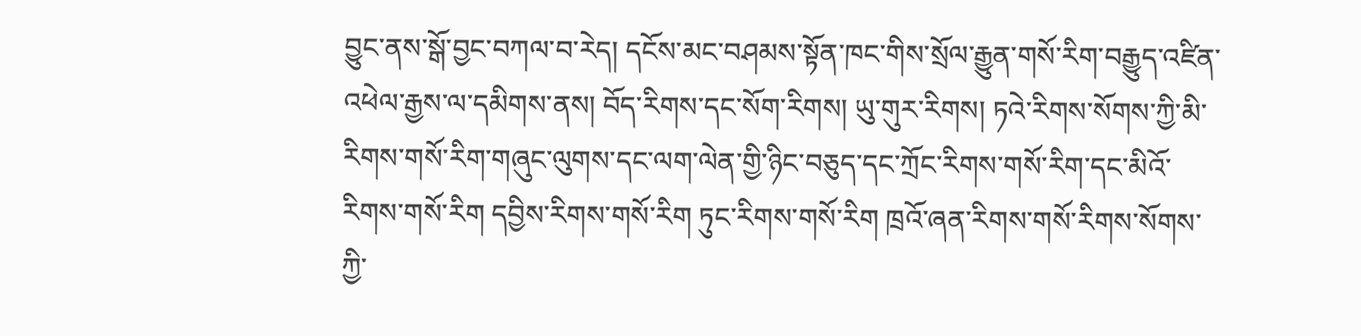བྱུང་ནས་སྒོ་བྱང་བཀལ་བ་རེད། དངོས་མང་བཤམས་སྟོན་ཁང་གིས་སྲོལ་རྒྱུན་གསོ་རིག་བརྒྱུད་འཛིན་འཕེལ་རྒྱས་ལ་དམིགས་ནས། བོད་རིགས་དང་སོག་རིགས། ཡུ་གུར་རིགས། ཏའེ་རིགས་སོགས་ཀྱི་མི་རིགས་གསོ་རིག་གཞུང་ལུགས་དང་ལག་ལེན་གྱི་ཉིང་བཅུད་དང་ཀྲོང་རིགས་གསོ་རིག་དང་མིའོ་རིགས་གསོ་རིག དབྱིས་རིགས་གསོ་རིག ཏུང་རིགས་གསོ་རིག ཁྲའོ་ཞན་རིགས་གསོ་རིགས་སོགས་ཀྱི་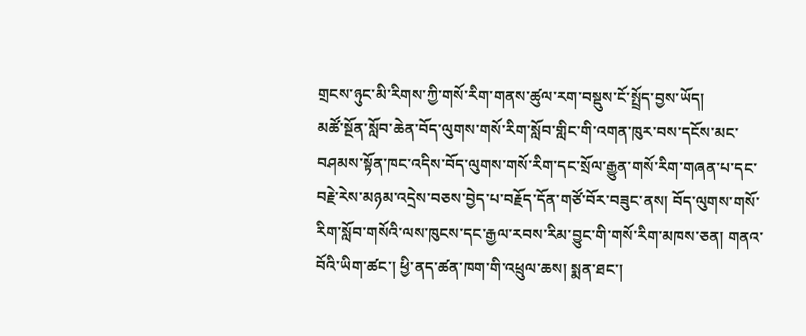གྲངས་ཉུང་མི་རིགས་ཀྱི་གསོ་རིག་གནས་ཚུལ་རག་བསྡུས་ངོ་སྤྲོད་བྱས་ཡོད།
མཚོ་སྔོན་སློབ་ཆེན་བོད་ལུགས་གསོ་རིག་སློབ་གླིང་གི་འགན་ཁུར་བས་དངོས་མང་བཤམས་སྟོན་ཁང་འདིས་བོད་ལུགས་གསོ་རིག་དང་སྲོལ་རྒྱུན་གསོ་རིག་གཞན་པ་དང་བརྗེ་རེས་མཉམ་འདྲེས་བཅས་བྱེད་པ་བརྗོད་དོན་གཙོ་བོར་བཟུང་ནས། བོད་ལུགས་གསོ་རིག་སློབ་གསོའི་ལས་ཁུངས་དང་རྒྱལ་རབས་རིམ་བྱུང་གི་གསོ་རིག་མཁས་ཅན། གནའ་བོའི་ཡིག་ཚང་། ཕྱི་ནད་ཚན་ཁག་གི་འཕྲུལ་ཆས། སྨན་ཐང་།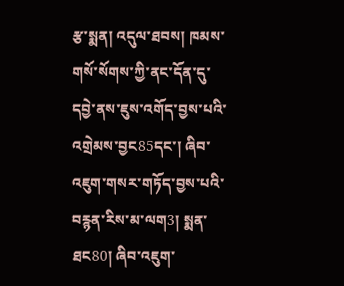རྩ་སྨན། འདུལ་ཐབས། ཁམས་གསོ་སོགས་ཀྱི་ནང་དོན་དུ་དབྱེ་ནས་ཇུས་འགོད་བྱས་པའི་འགྲེམས་བྱང85དང་། ཞིབ་འཇུག་གསར་གཏོད་བྱས་པའི་བརྙན་རིས་མ་ལག3། སྨན་ཐང80། ཞིབ་འཇུག་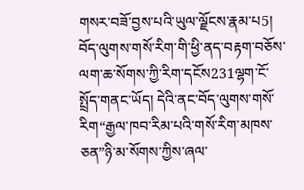གསར་བཟོ་བྱས་པའི་ཡུལ་ལྗོངས་རྣམ་པ5། བོད་ལུགས་གསོ་རིག་གི་ཕྱི་ནད་བརྟག་བཅོས་ལག་ཆ་སོགས་ཀྱི་རིག་དངོས231ལྷག་ངོ་སྤྲོད་གནང་ཡོད། དེའི་ནང་བོད་ལུགས་གསོ་རིག“རྒྱལ་ཁབ་རིམ་པའི་གསོ་རིག་མཁས་ཅན”ཉི་མ་སོགས་ཀྱིས་ཞལ་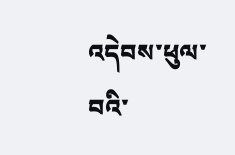འདེབས་ཕུལ་བའི་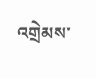འགྲེམས་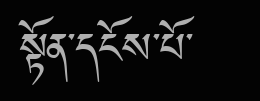སྟོན་དངོས་པོ་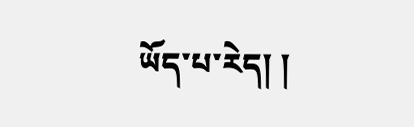ཡོད་པ་རེད། །